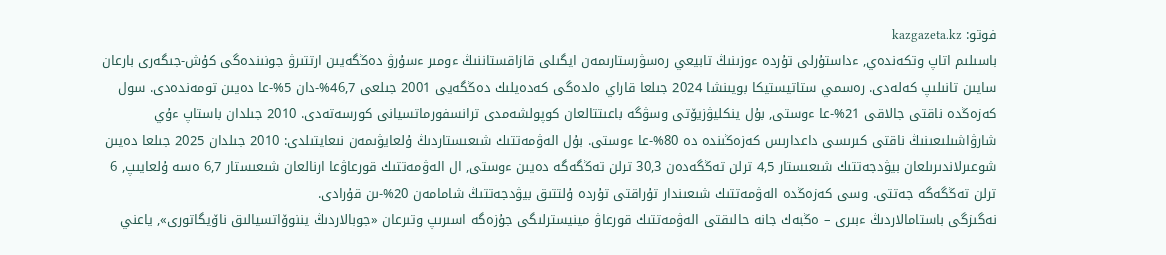فوتو: kazgazeta.kz
باسىلىم اتاپ وتكەندەي, ءداستۇرلى تۇردە ءوزىنىڭ تابيعي رەسۋرستارىمەن ايگىلى قازاقستاننىڭ ءومىر ءسۇرۋ دەڭگەيىن ارتتىرۋ جونىندەگى كۇش-جىگەرى بارعان سايىن تانىلىپ كەلەدى. رەسمي ستاتيستيكا بويىنشا 2024 جىلعا قاراي ەلدەگى كەدەيلىك دەڭگەيى 2001 جىلعى 46,7%-دان 5%-عا دەيىن تومەندەدى. سول كەزەڭدە ناقتى جالاقى 21%-عا ءوستى, بۇل ينكليۋزيۆتى وسۋگە باعىتتالعان كوپولشەمدى ترانسفورماتسيانى كورسەتەدى. 2010 جىلدان باستاپ ءۇي شارۋاشىلىعىنىڭ ناقتى كىرىسى داعدارىس كەزەڭىندە دە 80%-عا ءوستى. بۇل الەۋمەتتىك شىعىستاردىڭ ۇلعايۋىمەن نىعايتىلدى: 2010 جىلدان 2025 جىلعا دەيىن شوعىرلاندىرىلعان بيۋدجەتتىك شىعىستار 4,5 ترلن تەڭگەدەن 30,3 ترلن تەڭگەگە دەيىن ءوستى, ال الەۋمەتتىك قورعاۋعا ارنالعان شىعىستار 6,7 ەسە ۇلعايىپ, 6 ترلن تەڭگەگە جەتتى. وسى كەزەڭدە الەۋمەتتىك شىعىندار تۇراقتى تۇردە ۇلتتىق بيۋدجەتتىڭ شامامەن 20%-ىن قۇرادى.
نەگىزگى باستامالاردىڭ ءبىرى – ەڭبەك جانە حالىقتى الەۋمەتتىك قورعاۋ مينيسترلىگى جۇزەگە اسىرىپ وتىرعان «جوبالاردىڭ يننوۆاتسيالىق ناۆيگاتورى», ياعني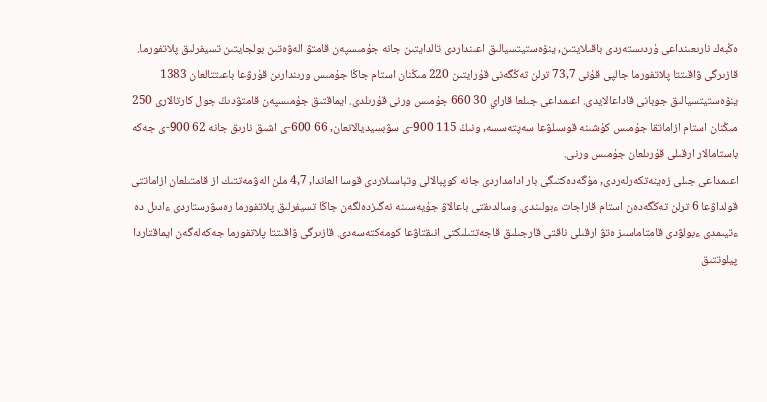ەڭبەك نارىعىنداعى ۇردىستەردى باقىلايتىن, ينۆەستيتسيالىق اعىنداردى تالدايتىن جانە جۇمىسپەن قامتۋ الەۋەتىن بولجايتىن تسيفرلىق پلاتفورما. قازىرگى ۋاقىتتا پلاتفورما جالپى قۇنى 73,7 ترلن تەڭگەنى قۇرايتىن 220 مىڭنان استام جاڭا جۇمىس ورىندارىن قۇرۋعا باعىتتالعان 1383 ينۆەستيتسيالىق جوبانى قاداعالايدى. اعىمداعى جىلعا قاراي 30 660 جۇمىس ورنى قۇرىلدى. ايماقتىق جۇمىسپەن قامتۋدىڭ جول كارتالارى 250 مىڭنان استام ازاماتقا جۇمىس كۇشىنە قوسىلۋعا سەپتەسسە, ونىڭ 115 900-ى سۋبسيديالانعان, 66 600-ى اشىق نارىق جانە 62 900-ى جەكە باستامالار ارقىلى قۇرىلعان جۇمىس ورنى.
اعىمداعى جىلى زەينەتكەرلەردى, مۇگەدەكتىگى بار ادامداردى جانە كوپبالالى وتباسىلاردى قوسا العاندا, 4,7 ملن الەۋمەتتىك از قامتىلعان ازاماتتى قولداۋعا 6 ترلن تەڭگەدەن استام قاراجات ءبولىندى. وسالدىقتى باعالاۋ جۇيەسىنە نەگىزدەلگەن جاڭا تسيفرلىق پلاتفورما رەسۋرستاردى ءادىل دە ءتيىمدى ءبولۋدى قامتاماسىز ەتۋ ارقىلى ناقتى قارجىلىق قاجەتتىلىكتى انىقتاۋعا كومەكتەسەدى. قازىرگى ۋاقىتتا پلاتفورما جەكەلەگەن ايماقتاردا پيلوتتىق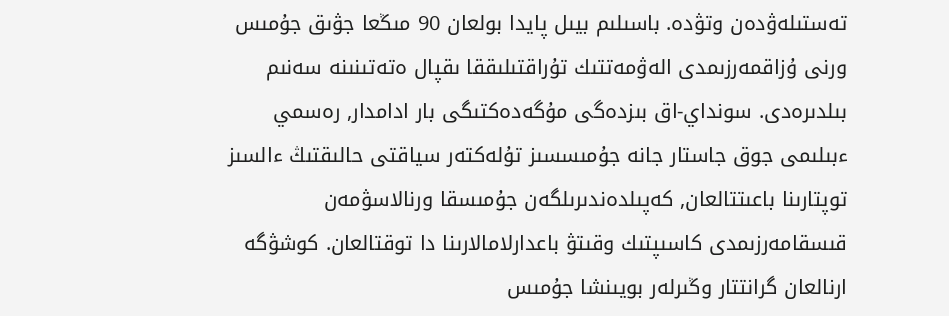تەستىلەۋدەن وتۋدە. باسىلىم بيىل پايدا بولعان 90 مىڭعا جۋىق جۇمىس ورنى ۇزاقمەرزىمدى الەۋمەتتىك تۇراقتىلىققا ىقپال ەتەتىنىنە سەنىم بىلدىرەدى. سونداي-اق بىزدەگى مۇگەدەكتىگى بار ادامدار, رەسمي ءبىلىمى جوق جاستار جانە جۇمىسسىز تۇلەكتەر سياقتى حالىقتىڭ ءالسىز توپتارىنا باعىتتالعان, كەپىلدەندىرىلگەن جۇمىسقا ورنالاسۋمەن قىسقامەرزىمدى كاسىپتىك وقىتۋ باعدارلامالارىنا دا توقتالعان. كوشۋگە ارنالعان گرانتتار وڭىرلەر بويىنشا جۇمىس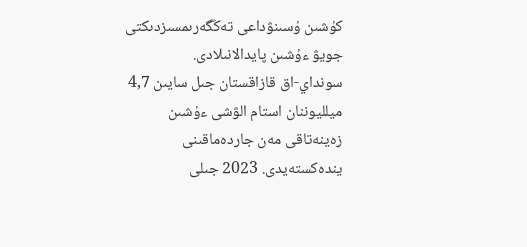كۇشىن ۇسىنۋداعى تەڭگەرىمسىزدىكتى جويۋ ءۇشىن پايدالانىلادى.
سونداي-اق قازاقستان جىل سايىن 4,7 ميلليوننان استام الۋشى ءۇشىن زەينەتاقى مەن جاردەماقىنى يندەكستەيدى. 2023 جىلى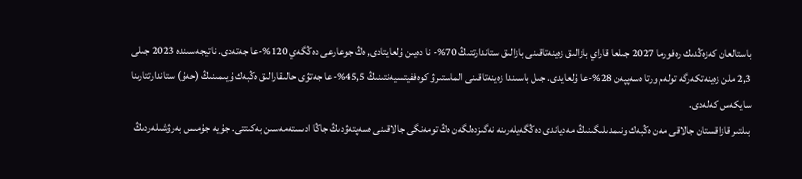باستالعان كەزەڭدىك رەفورما 2027 جىلعا قاراي بازالىق زەينەتاقىنى بازالىق ستاندارتتىڭ 70%- نا دەيىن ۇلعايتادى, ەڭ جوعارعى دەڭگەي 120%-عا جەتەدى. ناتيجەسىندە 2023 جىلى 2,3 ملن زەينەتكەرگە تولەم ورتا ەسەپپەن 28%-عا ۇلعايدى. جىل باسىندا زەينەتاقىنى الماستىرۋ كوەففيتسيەنتىنىڭ 45,5%-عا جەتۋى حالىقارالىق ەڭبەك ۇيىمىنىڭ (حەۇ) ستاندارتتارىنا سايكەس كەلەدى.
بىلتىر قازاقستان جالاقى مەن ەڭبەك ونىمدىلىگىنىڭ مەدياندى دەڭگەيلەرىنە نەگىزدەلگەن ەڭ تومەنگى جالاقىنى ەسەپتەۋدىڭ جاڭا ادىستەمەسىن بەكىتتى. جۇيە جۇمىس بەرۋشىلەردىڭ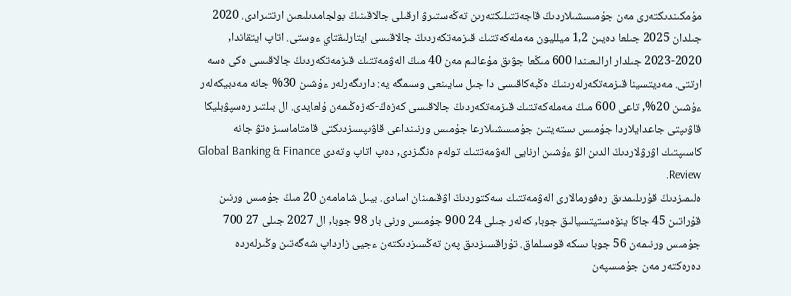مۇمكىندىكتەرى مەن جۇمىسشىلاردىڭ قاجەتتىلىكتەرىن تەڭەستىرۋ ارقىلى جالاقىنىڭ بولجامدىلىعىن ارتتىرادى. 2020 جىلدان 2025 جىلعا دەيىن 1,2 ميلليون مەملەكەتتىك قىزمەتكەردىڭ جالاقىسى ايتارلىقتاي ءوستى. اتاپ ايتقاندا, 2020-2023 جىلدار ارالىعىندا 600 مىڭعا جۋىق مۇعالىم مەن 40 مىڭ الەۋمەتتىك قىزمەتكەردىڭ جالاقىسى ەكى ەسە ارتتى. مەديتسينا قىزمەتكەرلەرىنىڭ ەڭبەكاقىسى دا جىل سايىنعى وسىمگە يە: دارىگەرلەر ءۇشىن 30% جانە مەدبيكەلەر ءۇشىن 20%, تاعى 600 مىڭ مەملەكەتتىك قىزمەتكەردىڭ جالاقىسى كەزەڭ-كەزەڭىمەن ۇلعايدى. ال بىلتىر رەسپۋبليكا قاۋىپتى جاعدايلاردا جۇمىس ىستەيتىن جۇمىسشىلارعا جۇمىس ورنىنداعى قاۋىپسىزدىكتى قامتاماسىز ەتۋ جانە كاسىپتىك اۋرۋلاردىڭ الدىن الۋ ءۇشىن ارنايى الەۋمەتتىك تولەم ەنگىزدى, دەپ اتاپ وتەدى Global Banking & Finance Review.
ەلىمىزدىڭ قۇرىلىمدىق رەفورمالارى الەۋمەتتىك سەكتوردىڭ اۋقىمىنان اسادى. بيىل شامامەن 20 مىڭ جۇمىس ورنىن قۇراتىن 45 جاڭا ينۆەستيتسيالىق جوبا, كەلەر جىلى 24 900 جۇمىس ورنى بار 98 جوبا, ال 2027 جىلى 27 700 جۇمىس ورنىمەن 56 جوبا ىسكە قوسىلماق. تۇراقسىزدىق پەن تەڭسىزدىكتەن ءجيى زارداپ شەگەتىن وڭىرلەردە دەرەكتەر مەن جۇمىسپەن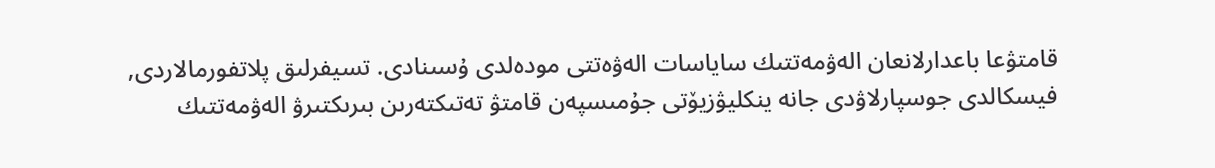قامتۋعا باعدارلانعان الەۋمەتتىك ساياسات الەۋەتتى مودەلدى ۇسىنادى. تسيفرلىق پلاتفورمالاردى, فيسكالدى جوسپارلاۋدى جانە ينكليۋزيۆتى جۇمىسپەن قامتۋ تەتىكتەرىن بىرىكتىرۋ الەۋمەتتىك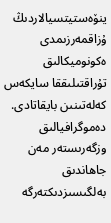ينۆەستيتسيالاردىڭ ۇزاقمەرزىمدى ەكونوميكالىق تۇراقتىلىققا سايكەس كەلەتىنىن بايقاتادى. دەموگرافيالىق وزگەرىستەر مەن جاھاندىق بەلگىسىزدىكتەرگە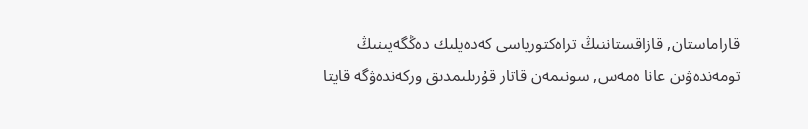قاراماستان, قازاقستاننىڭ تراەكتورياسى كەدەيلىك دەڭگەيىنىڭ تومەندەۋىن عانا ەمەس, سونىمەن قاتار قۇرىلىمدىق وركەندەۋگە قايتا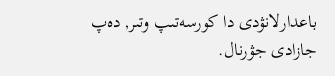باعدارلانۋدى دا كورسەتىپ وتىر, دەپ جازادى جۋرنال.